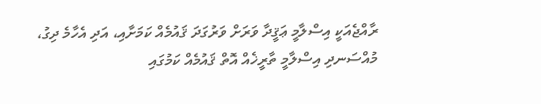ރާއްޖެއަކީ އިސްލާމީ ޢަޤީދާ ވަރަށް ވަރުގަދަ ޤައުމެއް ކަމަށާއި، އަދި އެހާމެ ދިގު، މުއްސަނދި އިސްލާމީ ތާރީޚެއް އޮތް ޤައުމެއް ކަމުގައި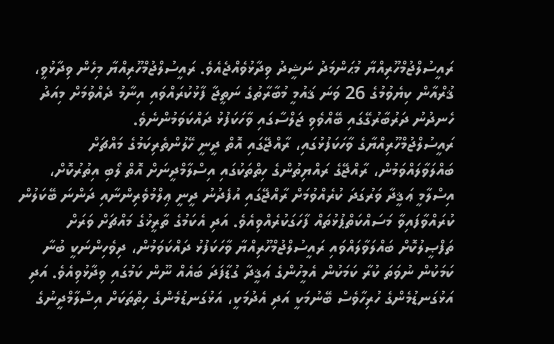ރައީސުލްޖުމްހޫރިއްޔާ މުޙަންމަދު ނަޝީދު ވިދާޅުވެއްޖެއެވެ. ރައީސުލްޖުމްހޫރިއްޔާ މިހެން ވިދާޅުވީ، ޤުރްއާން ކިޔެވުމުގެ 26 ވަނަ ޤައުމީ މުބާރާތުގެ ނަތީޖާ ފާޅުކުރައްވައި އިނާމު ދެއްވުމަށް މިއަދު ހެނދުނު ދަރުބާރުގޭގައި ބޭއްވެވި ޖަލްސާގައި ވާހަކަފުޅު ދައްކަވަމުންނެވެ.
ރައީސުލްޖުމްހޫރިއްޔާގެ ވާހަކަފުޅުގައި، ރާއްޖޭގައި އޮތް ދީނީ ހޭލުންތެރިކަމުގެ މައްޗަށް ބައްލަވާލައްވަމުން، ރާއްޖޭގެ ރައްޔިތުންގެ ހިތްތަކުގައި އިސްލާމްދީނަށް އޮތް ލޯބި އިތުރުކޮށް، އިސްލާމީ ޢަޤީދާ ވަރުގަދަ ކުރެއްވުމަށް ރާއްޖޭގައި އުފެދުނު ދީނީ ޢިލްމުވެރިންނާއި ދަންނަ ބޭކަލުން ކުރައްވާފައިވާ މަސައްކަތްޕުޅުތައް ފާހަގަކުރެއްވިއެވެ. އަދި އެކަމުގެ ތާރީޚުގެ މައްޗަށް ވަރަށް ތަފްޞީލުކޮށް ބައްލަވާލައްވައި ރައީސުލްޖުމްހޫރިއްޔާ ވާހަކަފުޅު ދައްކަވަމުން، ދިވެހިންނަކީ ބުނާ ކަމަކުން ނުވަތަ ކުރާ ކަމަކުން އެމީހުންގެ ޢަޤީދާ ގުޑާފަދަ ބައެއް ނޫން ކަމުގައި ވިދާޅުވިއެވެ. އަދި އަޅުގަނޑުމެންގެ ހުރިހާވެސް ބޭނުމަކީ އަދި އެދުމަކީ، އަޅުގަނޑުމެންގެ ހިތްތަކަށް އިސްލާމްދީނުގެ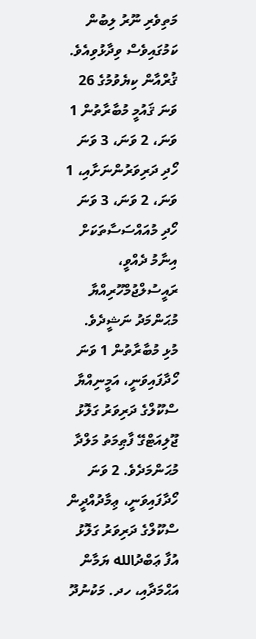މަތިވެރި ނޫރު ލިބުން ކަމުގައިވެސް ވިދާޅުވިއެވެ.
ޤުރްއާން ކިޔެވުމުގެ 26 ވަނަ ޤައުމީ މުބާރާތުން 1 ވަނަ، 2 ވަނަ، 3 ވަނަ ހޯދި ދަރިވަރުންނަށާއި، 1 ވަނަ، 2 ވަނަ، 3 ވަނަ ހޯދި މުއައްސަސާތަކަށް އިނާމު ދެއްވީ، ރައީސުލްޖުމްހޫރިއްޔާ މުޙަންމަދު ނަޝީދެވެ.
މުޅި މުބާރާތުން 1 ވަނަ ހޯދާފައިވަނީ، އަމީނިއްޔާ ސްކޫލްގެ ދަރިވަރު ގަލޮޅު ޖޫލިއަޓްގޭ ފާޠިމަތު މަލްދާ މުޙަންމަދެވެ. 2 ވަނަ ހޯދާފައިވަނީ، ޢިމާދުއްދީން ސްކޫލްގެ ދަރިވަރު ގަލޮޅު އުފާ ޢަބްދުالله ޔަމާން އަޙްމަދާއި، ހދ. މަކުނުދޫ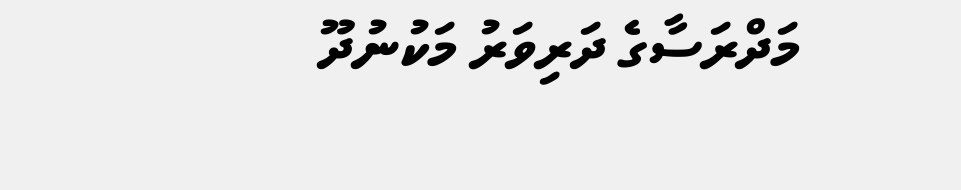މަދްރަސާގެ ދަރިވަރު މަކުނުދޫ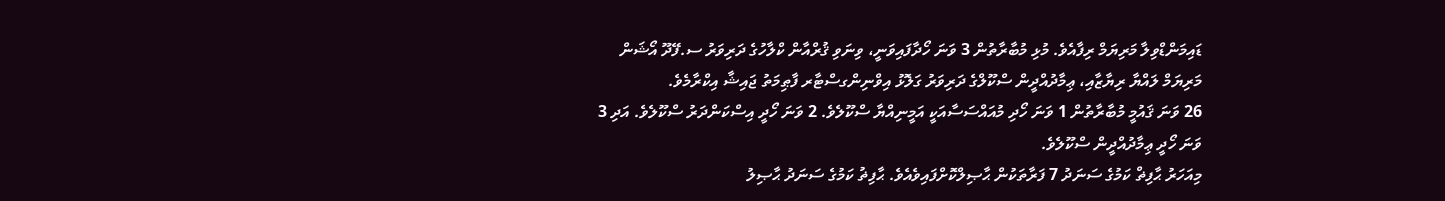ޑައިމަންޑްވިލާ މަރިޔަމް ރިފާއެވެ. މުޅި މުބާރާތުން 3 ވަނަ ހޯދާފައިވަނީ، ވިނަވި ޤުރްއާން ކްލާހުގެ ދަރިވަރު ސ.ފޭދޫ އޯޝަން މަރިޔަމް ލައްޔާ ރިޔާޒާއި، ޢިމާދުއްދީން ސްކޫލްގެ ދަރިވަރު ގަލޮޅު އިވްނިންގސްޓާރ ފާޠިމަތު ޖައިޝާ އިކްރާމެވެ.
26 ވަނަ ޤައުމީ މުބާރާތުން 1 ވަނަ ހޯދި މުއައްސަސާއަކީ އަމީނިއްޔާ ސްކޫލެވެ. 2 ވަނަ ހޯދީ އިސްކަންދަރު ސްކޫލެވެ. އަދި 3 ވަނަ ހޯދީ ޢިމާދުއްދީން ސްކޫލެވެ.
މިއަހަރު ޙާފިޡް ކަމުގެ ސަނަދު 7 ފަރާތަކުން ޙާޞިލްކޮށްފައިވެއެވެ. ޙާފިޡު ކަމުގެ ސަނަދު ޙާޞިލު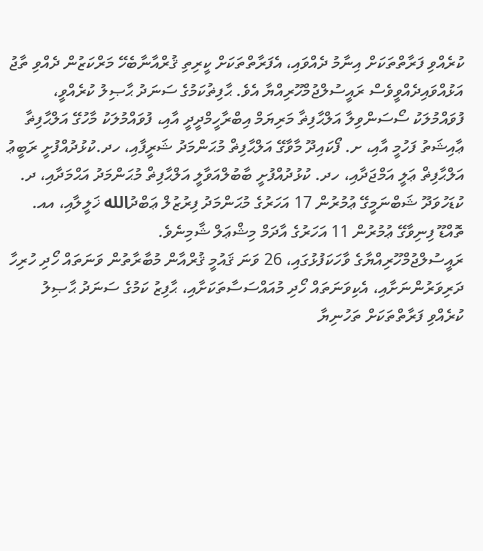ކުރެއްވި ފަރާތްތަކަށް އިނާމު ދެއްވައި، އެފަރާތްތަކަށް ކީރިތި ޤުރްއާނާބެހޭ މަރްކަޒުން ދެއްވި ތާޖު އަޅުއްވައިދެއްވީވެސް ރައީސުލްޖުމްހޫރިއްޔާ އެވެ. ޙާފިޡުކަމުގެ ސަނަދު ޙާޞިލު ކުރެއްވީ، ފުވައްމުލަކު ސޯސަންވިލާ އަލްޙާފިޡާ މަރިޔަމް އިބްރާހީމްދީދީ އާއި، ފުވައްމުލަކު މާހުގޭ އަލްޙާފިޡާ ޢާއިޝަތު ފަހުމީ އާއި، ށ. ފޯކައިދޫ މާވާގޭ އަލްޙާފިޡް މުޙަންމަދު ޝަރީފާއި، ހދ.ކުޅުދުއްފުށީ ރަބީޢު އަލްޙާފިޡް ޢަލީ އަމްޖަދާއި، ހދ. ކުޅުދުއްފުށީ ބާބުލްއަވާލީ އަލްޙާފިޡް މުޙަންމަދު އަޙްމަދާއި، ދ. ކުޑަހުވަދޫ ޝަބްނަމީގޭ ޢުމުރުން 17 އަހަރުގެ މުޙަންމަދު ފިރުޒުލް ޢަބްދުالله ޚަލީލާއި، އއ. ތޮއްޑޫ ފިނިވާގޭ ޢުމުރުން 11 އަހަރުގެ އާދަމް މިޝްޢަލް ޝާމިނެވެ.
ރައީސުލްޖުމްހޫރިއްޔާގެ ވާހަކަފުޅުގައި، 26 ވަނަ ޤައުމީ ޤުރްއާން މުބާރާތުން ވަނަތައް ހޯދި ހުރިހާ ދަރިވަރުންނަށާއި، އެކިވަނަތައް ހޯދި މުއައްސަސާތަކަށާއި، ޙާފިޒު ކަމުގެ ސަނަދު ޙާޞިލު ކުރެއްވި ފަރާތްތަކަށް ތަހުނިޔާ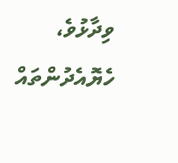ވިދާޅުވެ، ހެޔޮއެދުންތައް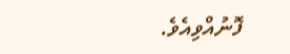ފޮނުއްވިއެވެ.